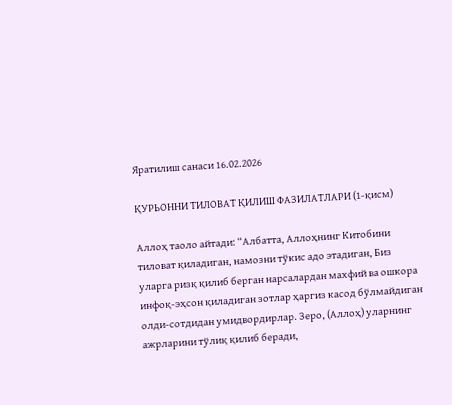Яратилиш санаси 16.02.2026

ҚУРЬОННИ ТИЛОВАТ ҚИЛИШ ФАЗИЛАТЛАРИ (1-қисм)

Аллоҳ таоло айтади: “Албатта, Аллоҳнинг Китобини тиловат қиладиган, намозни тўкис адо этадиган, Биз уларга ризқ қилиб берган нарсалардан махфий ва ошкора инфоқ-эҳсон қиладиган зотлар ҳаргиз касод бўлмайдиган олди-сотдидан умидвордирлар. Зеро, (Аллоҳ) уларнинг ажрларини тўлиқ қилиб беради,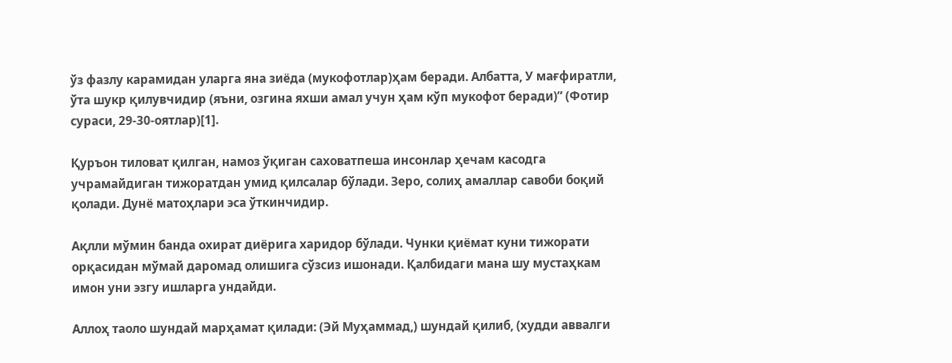ўз фазлу карамидан уларга яна зиёда (мукофотлар)ҳам беради. Албатта, У мағфиратли, ўта шукр қилувчидир (яъни, озгина яхши амал учун ҳам кўп мукофот беради)” (Фотир сураси, 29-30-оятлар)[1].

Қуръон тиловат қилган, намоз ўқиган саховатпеша инсонлар ҳечам касодга учрамайдиган тижоратдан умид қилсалар бўлади. Зеро, солиҳ амаллар савоби боқий қолади. Дунё матоҳлари эса ўткинчидир.

Ақлли мўмин банда охират диёрига харидор бўлади. Чунки қиёмат куни тижорати орқасидан мўмай даромад олишига сўзсиз ишонади. Қалбидаги мана шу мустаҳкам имон уни эзгу ишларга ундайди.

Аллоҳ таоло шундай марҳамат қилади: (Эй Муҳаммад,) шундай қилиб, (худди аввалги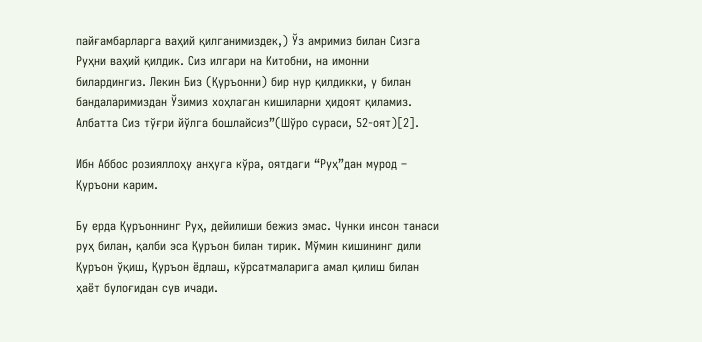пайғамбарларга ваҳий қилганимиздек,) Ўз амримиз билан Сизга Руҳни ваҳий қилдик. Сиз илгари на Китобни, на имонни билардингиз. Лекин Биз (Қуръонни) бир нур қилдикки, у билан бандаларимиздан Ўзимиз хоҳлаган кишиларни ҳидоят қиламиз. Албатта Сиз тўғри йўлга бошлайсиз”(Шўро сураси, 52-оят)[2].

Ибн Аббос розияллоҳу анҳуга кўра, оятдаги “Руҳ”дан мурод – Қуръони карим.

Бу ерда Қуръоннинг Руҳ, дейилиши бежиз эмас. Чунки инсон танаси руҳ билан, қалби эса Қуръон билан тирик. Мўмин кишининг дили Қуръон ўқиш, Қуръон ёдлаш, кўрсатмаларига амал қилиш билан ҳаёт булоғидан сув ичади.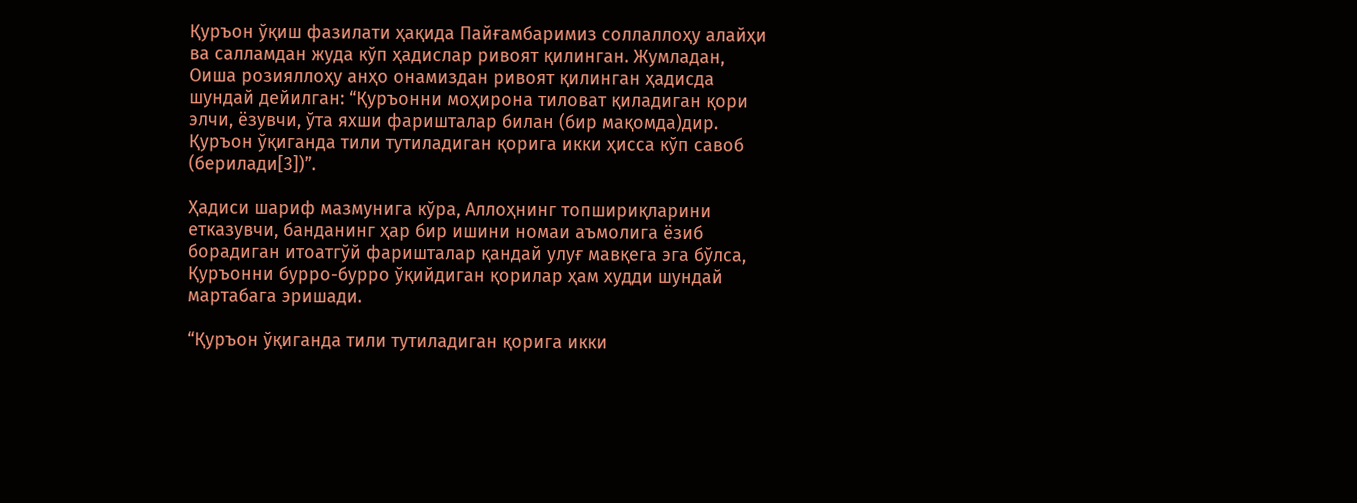Қуръон ўқиш фазилати ҳақида Пайғамбаримиз соллаллоҳу алайҳи ва салламдан жуда кўп ҳадислар ривоят қилинган. Жумладан, Оиша розияллоҳу анҳо онамиздан ривоят қилинган ҳадисда шундай дейилган: “Қуръонни моҳирона тиловат қиладиган қори элчи, ёзувчи, ўта яхши фаришталар билан (бир мақомда)дир. Қуръон ўқиганда тили тутиладиган қорига икки ҳисса кўп савоб (берилади[3])”.

Ҳадиси шариф мазмунига кўра, Аллоҳнинг топшириқларини етказувчи, банданинг ҳар бир ишини номаи аъмолига ёзиб борадиган итоатгўй фаришталар қандай улуғ мавқега эга бўлса, Қуръонни бурро-бурро ўқийдиган қорилар ҳам худди шундай мартабага эришади.

“Қуръон ўқиганда тили тутиладиган қорига икки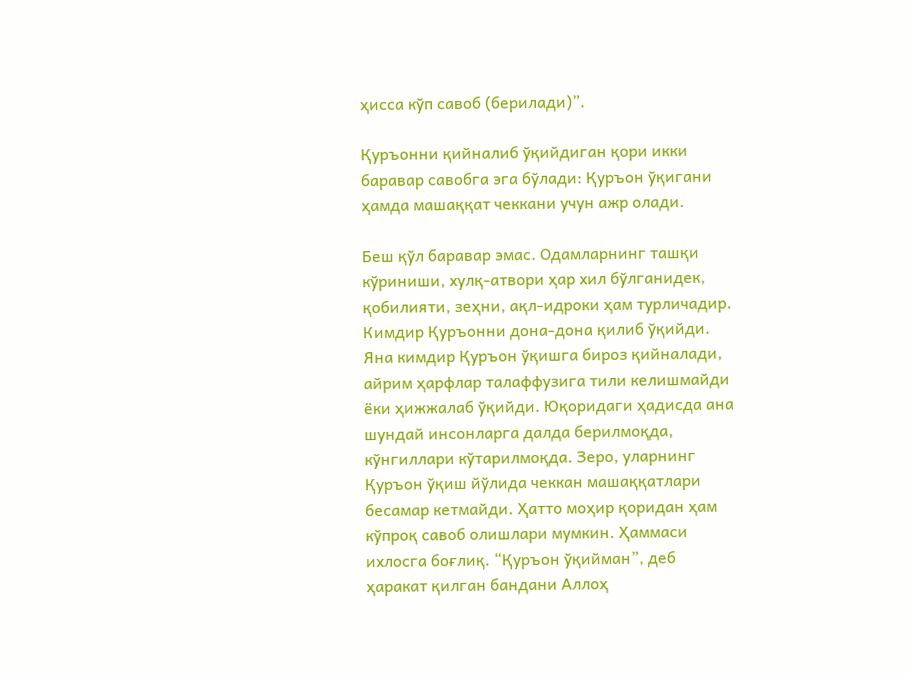ҳисса кўп савоб (берилади)”.

Қуръонни қийналиб ўқийдиган қори икки баравар савобга эга бўлади: Қуръон ўқигани ҳамда машаққат чеккани учун ажр олади.

Беш қўл баравар эмас. Одамларнинг ташқи кўриниши, хулқ-атвори ҳар хил бўлганидек, қобилияти, зеҳни, ақл-идроки ҳам турличадир. Кимдир Қуръонни дона-дона қилиб ўқийди. Яна кимдир Қуръон ўқишга бироз қийналади, айрим ҳарфлар талаффузига тили келишмайди ёки ҳижжалаб ўқийди. Юқоридаги ҳадисда ана шундай инсонларга далда берилмоқда, кўнгиллари кўтарилмоқда. Зеро, уларнинг Қуръон ўқиш йўлида чеккан машаққатлари бесамар кетмайди. Ҳатто моҳир қоридан ҳам кўпроқ савоб олишлари мумкин. Ҳаммаси ихлосга боғлиқ. “Қуръон ўқийман”, деб ҳаракат қилган бандани Аллоҳ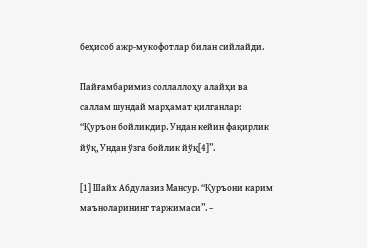беҳисоб ажр-мукофотлар билан сийлайди.

Пайғамбаримиз соллаллоҳу алайҳи ва саллам шундай марҳамат қилганлар: “Қуръон бойликдир. Ундан кейин фақирлик йўқ, Ундан ўзга бойлик йўқ[4]”.

[1] Шайх Абдулазиз Мансур. “Қуръони карим маъноларининг таржимаси”. –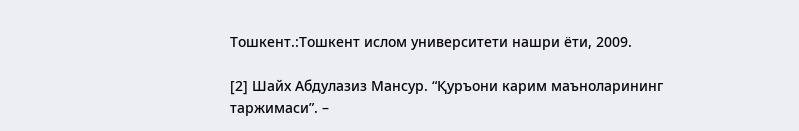Тошкент.:Тошкент ислом университети нашри ёти, 2009.

[2] Шайх Абдулазиз Мансур. “Қуръони карим маъноларининг таржимаси”. –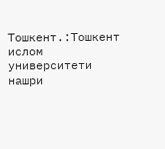Тошкент.:Тошкент ислом университети нашри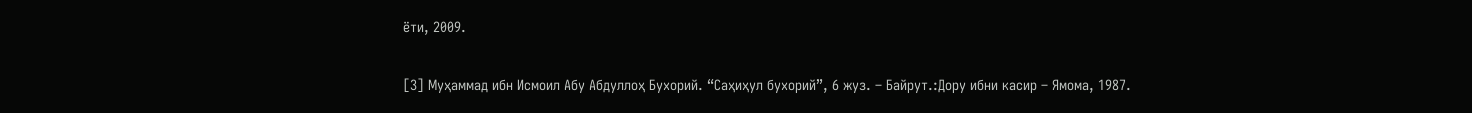ёти, 2009.

[3] Муҳаммад ибн Исмоил Абу Абдуллоҳ Бухорий. “Саҳиҳул бухорий”, 6 жуз. – Байрут.:Дору ибни касир – Ямома, 1987.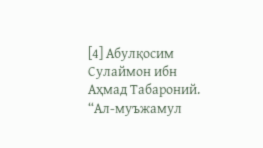[4] Абулқосим Сулаймон ибн Аҳмад Табароний. “Ал-муъжамул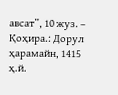авсат”, 10 жуз. – Қоҳира.: Дорул ҳарамайн, 1415 ҳ.й.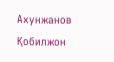Ахунжанов Қобилжон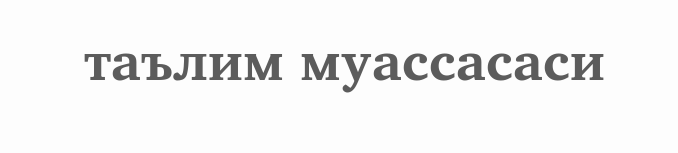таълим муассасаси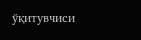ўқитувчиси